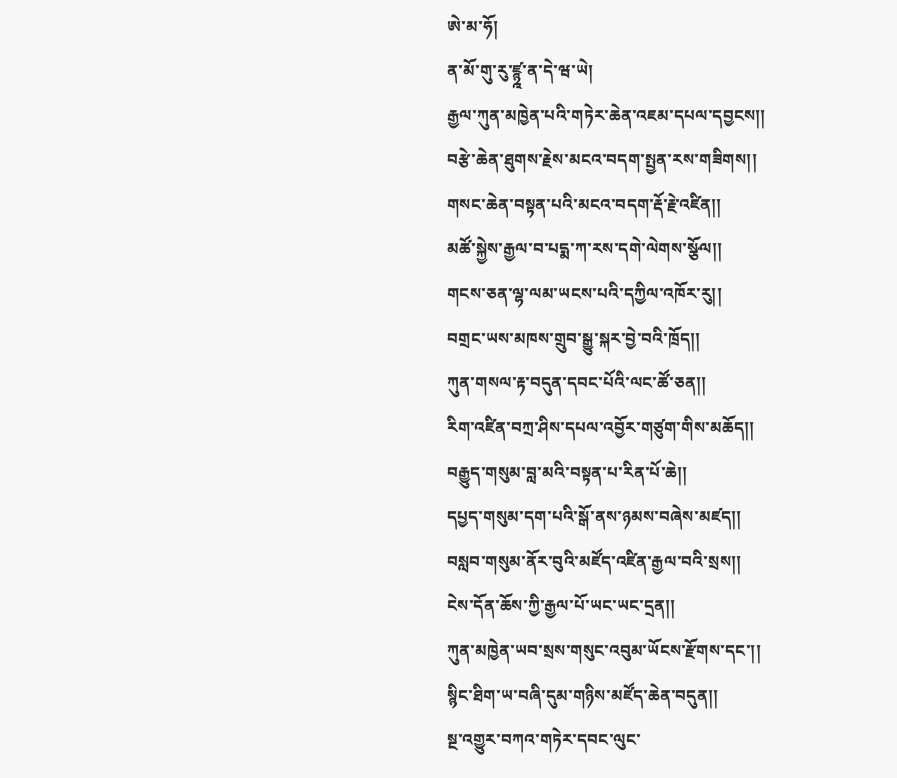ཨེ་མ་ཧོ།
ན་མོ་གུ་རུ་ཛྙྰ་ན་དེ་ཝ་ཡེ།
རྒྱལ་ཀུན་མཁྱེན་པའི་གཏེར་ཆེན་འཇམ་དཔལ་དབྱངས།།
བརྩེ་ཆེན་ཐུགས་རྗེས་མངའ་བདག་སྤྱན་རས་གཟིགས།།
གསང་ཆེན་བསྟན་པའི་མངའ་བདག་རྡོ་རྗེ་འཛིན།།
མཚོ་སྐྱེས་རྒྱལ་བ་པདྨ་ཀ་རས་དགེ་ལེགས་སྩོལ།།
གངས་ཅན་ལྷ་ལམ་ཡངས་པའི་དཀྱིལ་འཁོར་རུ།།
བགྲང་ཡས་མཁས་གྲུབ་སྒྱུ་སྐར་བྱེ་བའི་ཁྲོད།།
ཀུན་གསལ་རྟ་བདུན་དབང་པོའི་ལང་ཚོ་ཅན།།
རིག་འཛིན་བཀྲ་ཤིས་དཔལ་འབྱོར་གཙུག་གིས་མཆོད།།
བརྒྱུད་གསུམ་བླ་མའི་བསྟན་པ་རིན་པོ་ཆེ།།
དཔྱད་གསུམ་དག་པའི་སྒོ་ནས་ཉམས་བཞེས་མཛད།།
བསླབ་གསུམ་ནོར་བུའི་མཛོད་འཛིན་རྒྱལ་བའི་སྲས།།
ངེས་དོན་ཆོས་ཀྱི་རྒྱལ་པོ་ཡང་ཡང་དྲན།།
ཀུན་མཁྱེན་ཡབ་སྲས་གསུང་འབུམ་ཡོངས་རྫོགས་དང་།།
སྙིང་ཐིག་ཡ་བཞི་དུམ་གཉིས་མཛོད་ཆེན་བདུན།།
སྔ་འགྱུར་བཀའ་གཏེར་དབང་ལུང་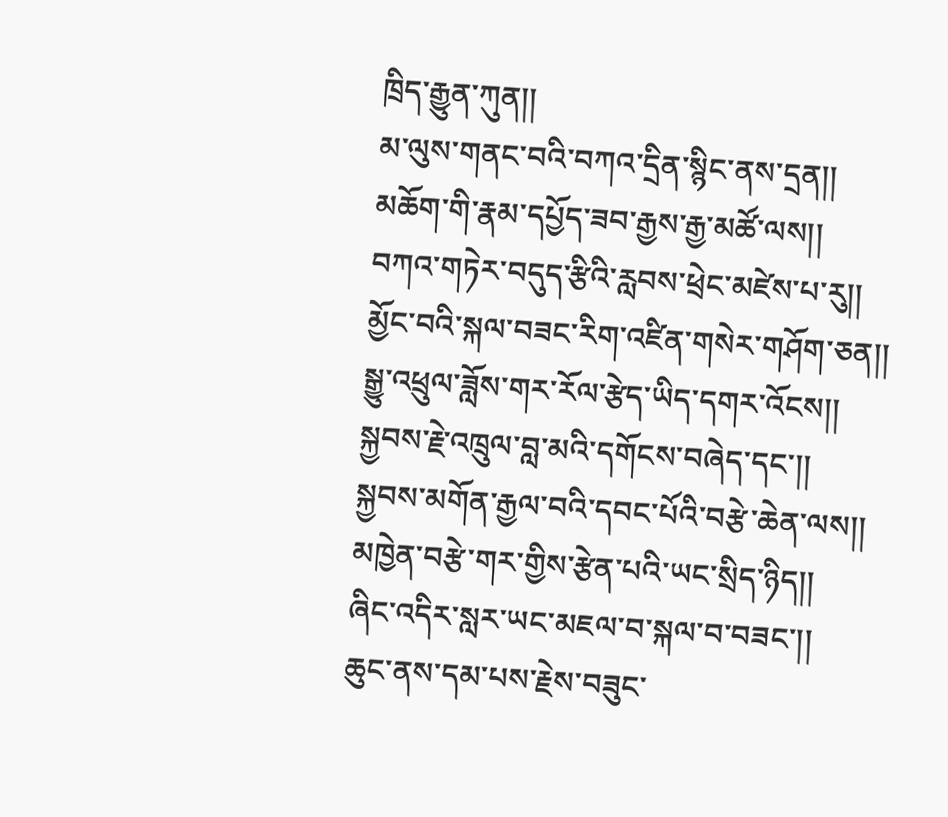ཁྲིད་རྒྱུན་ཀུན།།
མ་ལུས་གནང་བའི་བཀའ་དྲིན་སྙིང་ནས་དྲན།།
མཆོག་གི་རྣམ་དཔྱོད་ཟབ་རྒྱས་རྒྱ་མཚོ་ལས།།
བཀའ་གཏེར་བདུད་རྩིའི་རླབས་ཕྲེང་མཛེས་པ་རུ།།
མྱོང་བའི་སྐལ་བཟང་རིག་འཛིན་གསེར་གཤོག་ཅན།།
སྒྱུ་འཕྲུལ་ཟློས་གར་རོལ་རྩེད་ཡིད་དགར་འོངས།།
སྐྱབས་རྗེ་འཁྲུལ་བླ་མའི་དགོངས་བཞེད་དང་།།
སྐྱབས་མགོན་རྒྱལ་བའི་དབང་པོའི་བརྩེ་ཆེན་ལས།།
མཁྱེན་བརྩེ་གར་གྱིས་རྩེན་པའི་ཡང་སྲིད་ཉིད།།
ཞིང་འདིར་སླར་ཡང་མཇལ་བ་སྐལ་བ་བཟང་།།
ཆུང་ནས་དམ་པས་རྗེས་བཟུང་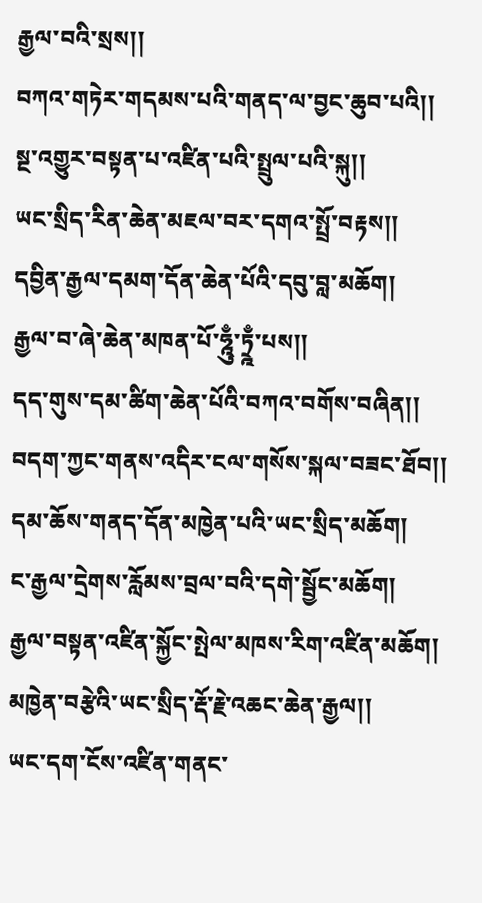རྒྱལ་བའི་སྲས།།
བཀའ་གཏེར་གདམས་པའི་གནད་ལ་བྱང་ཆུབ་པའི།།
སྔ་འགྱུར་བསྟན་པ་འཛིན་པའི་སྤྲུལ་པའི་སྐུ།།
ཡང་སྲིད་རིན་ཆེན་མཇལ་བར་དགའ་སྤྲོ་བརྟས།།
དབྱིན་རྒྱལ་དམག་དོན་ཆེན་པོའི་དབུ་བླ་མཆོག།
རྒྱལ་བ་ཞེ་ཆེན་མཁན་པོ་ཧྰུྃ་ཏྲྰྃ་པས།།
དད་གུས་དམ་ཚིག་ཆེན་པོའི་བཀའ་བགོས་བཞིན།།
བདག་ཀྱང་གནས་འདིར་ངལ་གསོས་སྐལ་བཟང་ཐོབ།།
དམ་ཆོས་གནད་དོན་མཁྱེན་པའི་ཡང་སྲིད་མཆོག།
ང་རྒྱལ་དྲེགས་རློམས་བྲལ་བའི་དགེ་སྦྱོང་མཆོག།
རྒྱལ་བསྟན་འཛིན་སྐྱོང་སྤེལ་མཁས་རིག་འཛིན་མཆོག།
མཁྱེན་བརྩེའི་ཡང་སྲིད་རྡོ་རྗེ་འཆང་ཆེན་རྒྱལ།།
ཡང་དག་ངོས་འཛིན་གནང་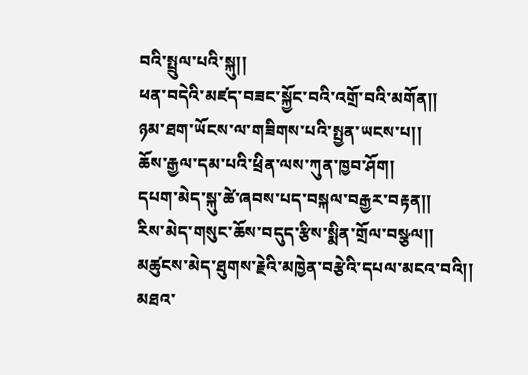བའི་སྤྲུལ་པའི་སྐུ།།
ཕན་བདེའི་མཛད་བཟང་སྐྱོང་བའི་འགྲོ་བའི་མགོན།།
ཉམ་ཐག་ཡོངས་ལ་གཟིགས་པའི་སྤྱན་ཡངས་པ།།
ཆོས་རྒྱལ་དམ་པའི་ཕྲིན་ལས་ཀུན་ཁྱབ་ཤོག།
དཔག་མེད་སྐུ་ཚེ་ཞབས་པད་བསྐལ་བརྒྱར་བརྟན།།
རིས་མེད་གསུང་ཆོས་བདུད་རྩིས་སྨིན་གྲོལ་བསྩལ།།
མཚུངས་མེད་ཐུགས་རྗེའི་མཁྱེན་བརྩེའི་དཔལ་མངའ་བའི།།
མཐའ་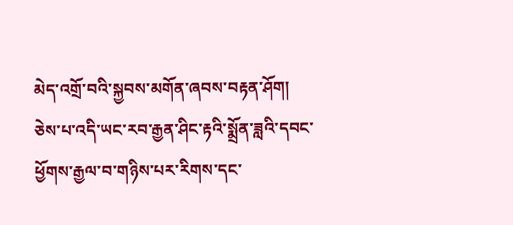མེད་འགྲོ་བའི་སྐྱབས་མགོན་ཞབས་བརྟན་ཤོག།
ཅེས་པ་འདི་ཡང་རབ་རྒྱན་ཤིང་རྟའི་སྨྲོན་ཟླའི་དབང་ཕྱོགས་རྒྱལ་བ་གཉིས་པར་རིགས་དང་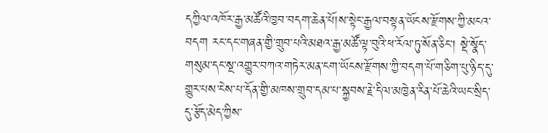དཀྱིལ་འཁོར་རྒྱ་མཚོའི་ཁྱབ་བདག་ཆེན་པོ།ས་སྟེང་རྒྱལ་བསྟན་ཡོངས་རྫོགས་ཀྱི་མངའ་བདག རང་དང་གཞན་གྱི་གྲུབ་པའི་མཐའ་རྒྱ་མཚོ་ལྟ་བུའི་ཕ་རོལ་ཏུ་སོན་ཅིང་། སྡེ་སྣོད་གསུམ་དང་སྔ་འགྱུར་བཀའ་གཏེར་མན་ངག་ཡོངས་རྫོགས་ཀྱི་བདག་པོ་གཅིག་པུ་ཉིད་དུ་གྱུར་པས་ངེས་པ་དོན་གྱི་མཁས་གྲུབ་དམ་པ་སྐྱབས་རྗེ་དིལ་མཁྱེན་རིན་པོ་ཆེའི་ཡང་སྲིད་དུ་རྩོད་མེད་ཀྱིས་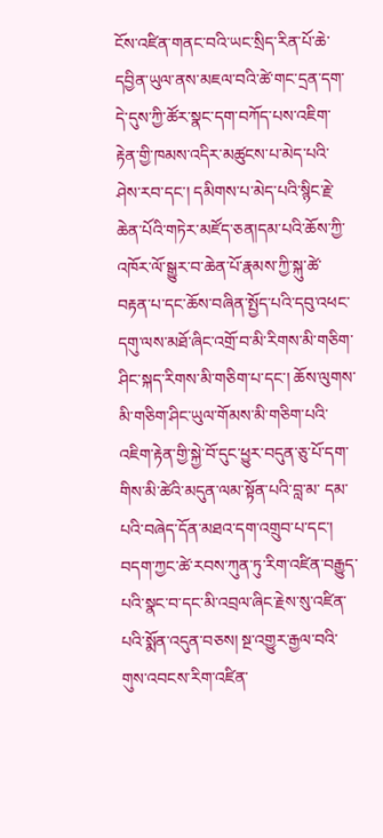ངོས་འཛིན་གནང་བའི་ཡང་སྲིད་རིན་པོ་ཆེ་དབྱིན་ཡུལ་ནས་མཇལ་བའི་ཚེ་གང་དྲན་དག་དེ་དུས་ཀྱི་ཚོར་སྣང་དག་བཀོད་པས་འཇིག་རྟེན་གྱི་ཁམས་འདིར་མཚུངས་པ་མེད་པའི་ཤེས་རབ་དང་། དམིགས་པ་མེད་པའི་སྙིང་རྗེ་ཆེན་པོའི་གཏེར་མཛོད་ཅན།དམ་པའི་ཆོས་ཀྱི་འཁོར་ལོ་སྒྱུར་བ་ཆེན་པོ་རྣམས་ཀྱི་སྐུ་ཚེ་བརྟན་པ་དང་ཆོས་བཞིན་སྤྱོད་པའི་དབུ་འཕང་དགུ་ལས་མཐོ་ཞིང་འགྲོ་བ་མི་རིགས་མི་གཅིག་ཤིང་སྐད་རིགས་མི་གཅིག་པ་དང་། ཆོས་ལུགས་མི་གཅིག་ཤིང་ཡུལ་གོམས་མི་གཅིག་པའི་འཇིག་རྟེན་གྱི་སྐྱེ་བོ་དུང་ཕྱུར་བདུན་ཅུ་པོ་དག་གིས་མི་ཚེའི་མདུན་ལམ་སྟོན་པའི་བླ་མ་ དམ་པའི་བཞེད་དོན་མཐའ་དག་འགྲུབ་པ་དང་། བདག་ཀྱང་ཚེ་རབས་ཀུན་ཏུ་རིག་འཛིན་བརྒྱུད་པའི་སྣང་བ་དང་མི་འབྲལ་ཞིང་རྗེས་སུ་འཛིན་པའི་སྨོན་འདུན་བཅས། སྔ་འགྱུར་རྒྱལ་བའི་གུས་འབངས་རིག་འཛིན་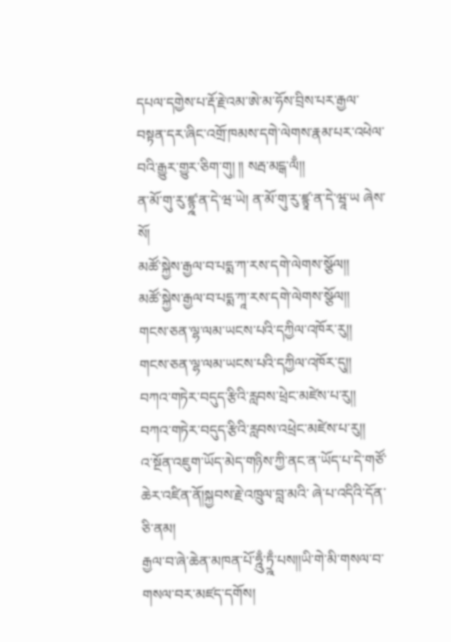དཔལ་དགྱེས་པ་རྡོ་རྗེ་འམ་ཨེ་མ་ཧོས་བྲིས་པར་རྒྱལ་བསྟན་དར་ཞིང་འགྲོ་ཁམས་དགེ་ལེགས་རྣམ་པར་འཕེལ་བའི་རྒྱུར་གྱུར་ཅིག་གུ། ༎ སརྦ་མངྒ་ལྃ།།
ན་མོ་གུ་རུ་ཛྙྰ་ན་དེ་ཝ་ཡེ། ན་མོ་གུ་རུ་ཛྙཱ་ན་དེ་ཝཱ་ཡ ཞེས་སོ།
མཚོ་སྐྱེས་རྒྱལ་བ་པདྨ་ཀ་རས་དགེ་ལེགས་སྩོལ།།
མཚོ་སྐྱེས་རྒྱལ་བ་པདྨ་ཀཱ་རས་དགེ་ལེགས་སྩོལ།།
གངས་ཅན་ལྷ་ལམ་ཡངས་པའི་དཀྱིལ་འཁོར་རུ།།
གངས་ཅན་ལྷ་ལམ་ཡངས་པའི་དཀྱིལ་འཁོར་དུ།།
བཀའ་གཏེར་བདུད་རྩིའི་རླབས་ཕྲེང་མཛེས་པ་རུ།།
བཀའ་གཏེར་བདུད་རྩིའི་རླབས་འཕྲེང་མཛེས་པ་རུ།།
འ་སྔོན་འཇུག་ཡོད་མེད་གཉིས་ཀྱི་ནང་ན་ཡོད་པ་དེ་གཙོ་ཆེར་འཛིན་ནོ།སྐྱབས་རྗེ་འཁྲུལ་བླ་མའི་ ཞེ་པ་འདིའི་དོན་ཅི་ནམ།
རྒྱལ་བ་ཞེ་ཆེན་མཁན་པོ་ཧྰུྃ་ཏྲྰྃ་པས།།ཡི་གེ་མི་གསལ་བ་གསལ་བར་མཛད་དགོས།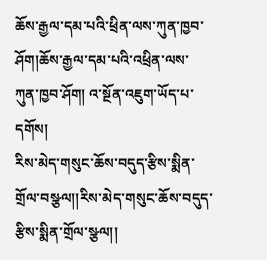ཆོས་རྒྱལ་དམ་པའི་ཕྲིན་ལས་ཀུན་ཁྱབ་ཤོག།ཆོས་རྒྱལ་དམ་པའི་འཕྲིན་ལས་ཀུན་ཁྱབ་ཤོག། འ་སྔོན་འཇུག་ཡོད་པ་དགོས།
རིས་མེད་གསུང་ཆོས་བདུད་རྩིས་སྨིན་གྲོལ་བསྩལ།།རིས་མེད་གསུང་ཆོས་བདུད་རྩིས་སྨིན་གྲོལ་སྩལ།།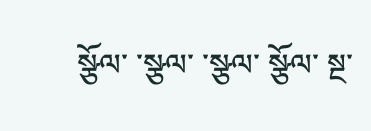སྩོལ་ ་སྩལ་ ་སྩལ་ སྩོལ་ སྔ་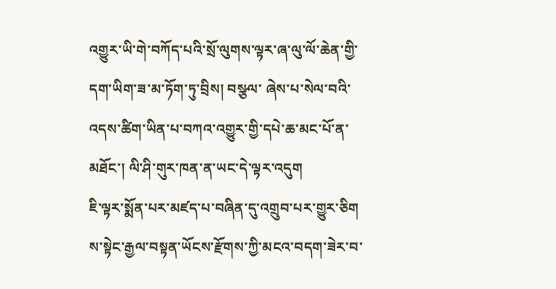འགྱུར་ཡི་གེ་བཀོད་པའི་སྲོ་ལུགས་ལྟར་ཞ་ལུ་ལོ་ཆེན་གྱི་དག་ཡིག་ཟ་མ་ཏོག་ཏུ་བྲིས། བསྩལ་ ཞེས་པ་སེལ་བའི་འདས་ཚིག་ཡིན་པ་བཀའ་འགྱུར་གྱི་དཔེ་ཆ་མང་པོ་ན་མཐོང་། ལི་ཤི་གུར་ཁན་ན་ཡང་དེ་ལྟར་འདུག
ཇི་ལྟར་སྨོན་པར་མཛད་པ་བཞིན་དུ་འགྲུབ་པར་གྱུར་ཅིག
ས་སྟེང་རྒྱལ་བསྟན་ཡོངས་རྫོགས་ཀྱི་མངའ་བདག་ཟེར་བ་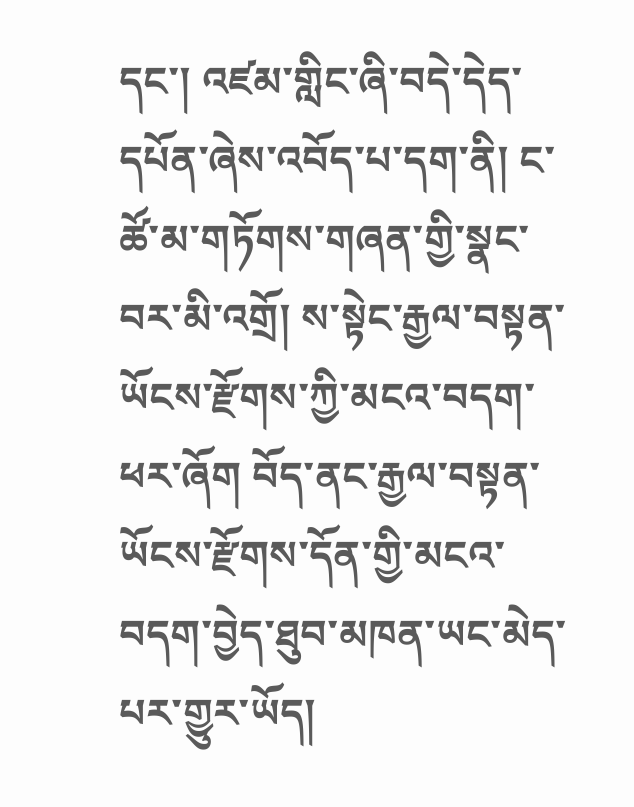དང་། འཛམ་གླིང་ཞི་བདེ་དེད་དཔོན་ཞེས་འབོད་པ་དག་ནི། ང་ཚོ་མ་གཏོགས་གཞན་གྱི་སྣང་བར་མི་འགྲོ། ས་སྟེང་རྒྱལ་བསྟན་ཡོངས་རྫོགས་ཀྱི་མངའ་བདག་ཕར་ཞོག བོད་ནང་རྒྱལ་བསྟན་ཡོངས་རྫོགས་དོན་གྱི་མངའ་བདག་བྱེད་ཐུབ་མཁན་ཡང་མེད་པར་གྱུར་ཡོད།